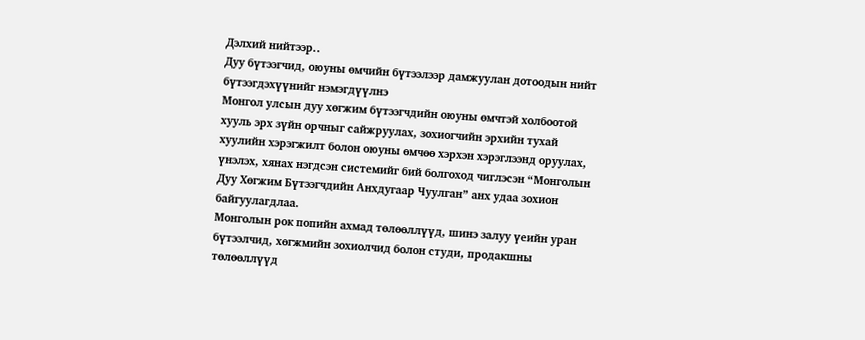Дэлхий нийтээр..
Дуу бүтээгчид, оюуны өмчийн бүтээлээр дамжуулан дотоодын нийт бүтээгдэхүүнийг нэмэгдүүлнэ
Монгол улсын дуу хөгжим бүтээгчдийн оюуны өмчтэй холбоотой хууль эрх зүйн орчныг сайжруулах, зохиогчийн эрхийн тухай хуулийн хэрэгжилт болон оюуны өмчөө хэрхэн хэрэглээнд оруулах, үнэлэх, хянах нэгдсэн системийг бий болгоход чиглэсэн “Монголын Дуу Хөгжим Бүтээгчдийн Анхдугаар Чуулган” анх удаа зохион байгуулагдлаа.
Монголын рок попийн ахмад төлөөллүүд, шинэ залуу үеийн уран бүтээлчид, хөгжмийн зохиолчид болон студи, продакшны төлөөллүүд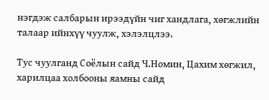нэгдэж салбарын ирээдүйн чиг хандлага, хөгжлийн талаар ийнхүү чуулж, хэлэлцлээ.

Тус чуулганд Соёлын сайд Ч.Номин, Цахим хөгжил, харилцаа холбооны яамны сайд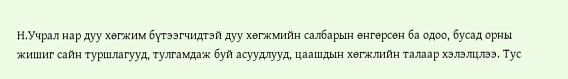Н.Учрал нар дуу хөгжим бүтээгчидтэй дуу хөгжмийн салбарын өнгөрсөн ба одоо, бусад орны жишиг сайн туршлагууд, тулгамдаж буй асуудлууд, цаашдын хөгжлийн талаар хэлэлцлээ. Тус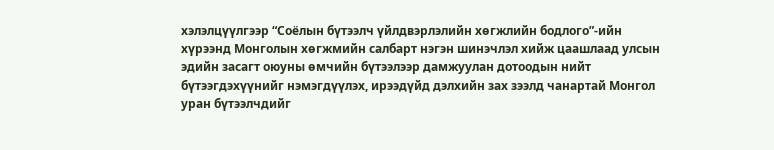хэлэлцүүлгээр “Соёлын бүтээлч үйлдвэрлэлийн хөгжлийн бодлого”-ийн хүрээнд Монголын хөгжмийн салбарт нэгэн шинэчлэл хийж цаашлаад улсын эдийн засагт оюуны өмчийн бүтээлээр дамжуулан дотоодын нийт бүтээгдэхүүнийг нэмэгдүүлэх, ирээдүйд дэлхийн зах зээлд чанартай Монгол уран бүтээлчдийг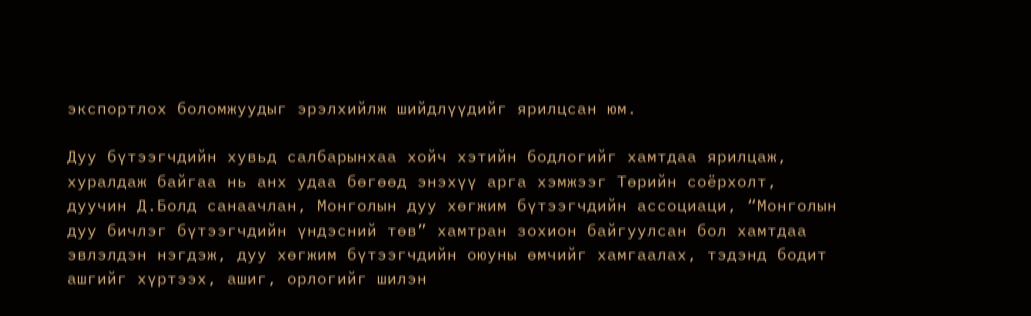экспортлох боломжуудыг эрэлхийлж шийдлүүдийг ярилцсан юм.

Дуу бүтээгчдийн хувьд салбарынхаа хойч хэтийн бодлогийг хамтдаа ярилцаж, хуралдаж байгаа нь анх удаа бөгөөд энэхүү арга хэмжээг Төрийн соёрхолт, дуучин Д.Болд санаачлан, Монголын дуу хөгжим бүтээгчдийн ассоциаци, “Монголын дуу бичлэг бүтээгчдийн үндэсний төв” хамтран зохион байгуулсан бол хамтдаа эвлэлдэн нэгдэж, дуу хөгжим бүтээгчдийн оюуны өмчийг хамгаалах, тэдэнд бодит ашгийг хүртээх, ашиг, орлогийг шилэн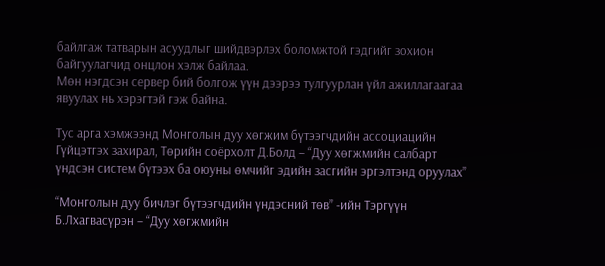байлгаж татварын асуудлыг шийдвэрлэх боломжтой гэдгийг зохион байгуулагчид онцлон хэлж байлаа.
Мөн нэгдсэн сервер бий болгож үүн дээрээ тулгуурлан үйл ажиллагаагаа явуулах нь хэрэгтэй гэж байна.

Тус арга хэмжээнд Монголын дуу хөгжим бүтээгчдийн ассоциацийн Гүйцэтгэх захирал, Төрийн соёрхолт Д.Болд – “Дуу хөгжмийн салбарт үндсэн систем бүтээх ба оюуны өмчийг эдийн засгийн эргэлтэнд оруулах”

“Монголын дуу бичлэг бүтээгчдийн үндэсний төв” -ийн Тэргүүн Б.Лхагвасүрэн – “Дуу хөгжмийн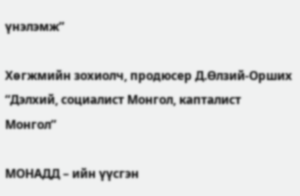үнэлэмж”

Хөгжмийн зохиолч, продюсер Д.Өлзий-Орших “Дэлхий, социалист Монгол, капталист Монгол”

MОНАДД – ийн үүсгэн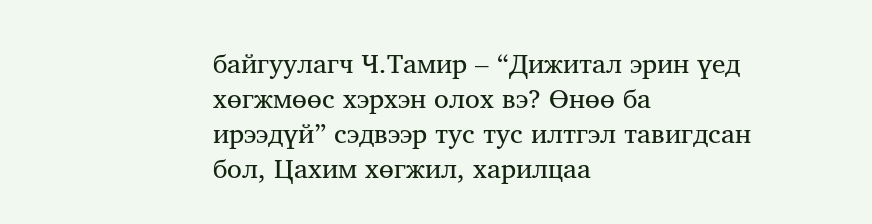байгуулагч Ч.Тамир – “Дижитал эрин үед хөгжмөөс хэрхэн олох вэ? Өнөө ба ирээдүй” сэдвээр тус тус илтгэл тавигдсан бол, Цахим хөгжил, харилцаа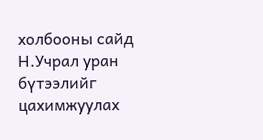холбооны сайд Н.Учрал уран бүтээлийг цахимжуулах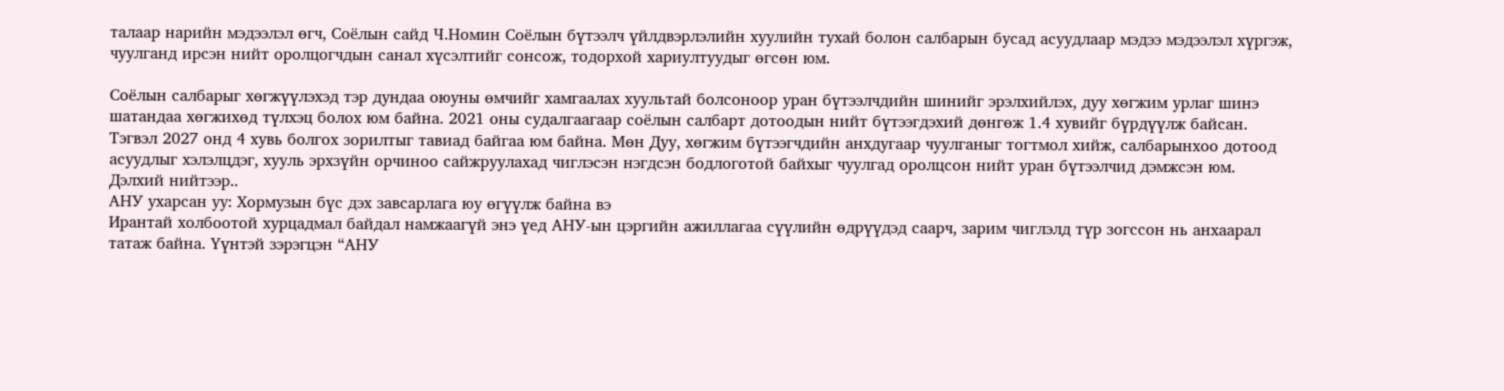талаар нарийн мэдээлэл өгч, Соёлын сайд Ч.Номин Соёлын бүтээлч үйлдвэрлэлийн хуулийн тухай болон салбарын бусад асуудлаар мэдээ мэдээлэл хүргэж, чуулганд ирсэн нийт оролцогчдын санал хүсэлтийг сонсож, тодорхой хариултуудыг өгсөн юм.

Соёлын салбарыг хөгжүүлэхэд тэр дундаа оюуны өмчийг хамгаалах хуультай болсоноор уран бүтээлчдийн шинийг эрэлхийлэх, дуу хөгжим урлаг шинэ шатандаа хөгжихөд түлхэц болох юм байна. 2021 оны судалгаагаар соёлын салбарт дотоодын нийт бүтээгдэхий дөнгөж 1.4 хувийг бүрдүүлж байсан.
Тэгвэл 2027 онд 4 хувь болгох зорилтыг тавиад байгаа юм байна. Мөн Дуу, хөгжим бүтээгчдийн анхдугаар чуулганыг тогтмол хийж, салбарынхоо дотоод асуудлыг хэлэлцдэг, хууль эрхзүйн орчиноо сайжруулахад чиглэсэн нэгдсэн бодлоготой байхыг чуулгад оролцсон нийт уран бүтээлчид дэмжсэн юм.
Дэлхий нийтээр..
АНУ ухарсан уу: Хормузын бүс дэх завсарлага юу өгүүлж байна вэ
Ирантай холбоотой хурцадмал байдал намжаагүй энэ үед АНУ-ын цэргийн ажиллагаа сүүлийн өдрүүдэд саарч, зарим чиглэлд түр зогссон нь анхаарал татаж байна. Үүнтэй зэрэгцэн “АНУ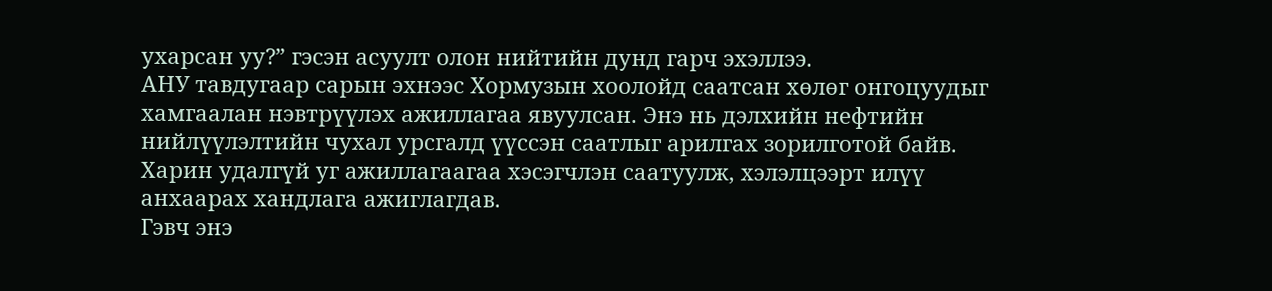ухарсан уу?” гэсэн асуулт олон нийтийн дунд гарч эхэллээ.
АНУ тавдугаар сарын эхнээс Хормузын хоолойд саатсан хөлөг онгоцуудыг хамгаалан нэвтрүүлэх ажиллагаа явуулсан. Энэ нь дэлхийн нефтийн нийлүүлэлтийн чухал урсгалд үүссэн саатлыг арилгах зорилготой байв. Харин удалгүй уг ажиллагаагаа хэсэгчлэн саатуулж, хэлэлцээрт илүү анхаарах хандлага ажиглагдав.
Гэвч энэ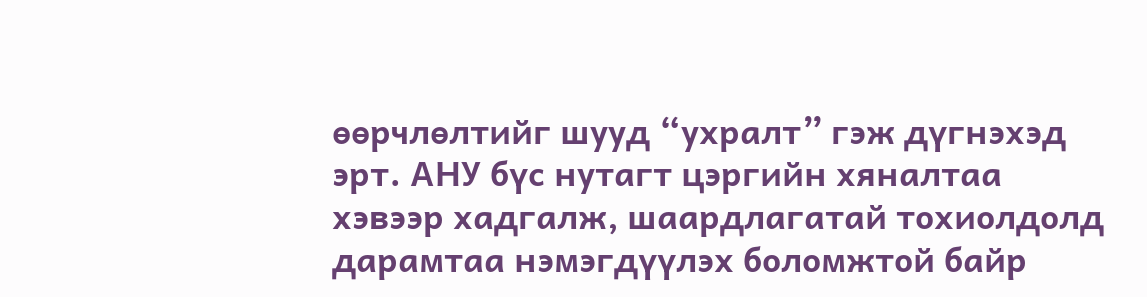өөрчлөлтийг шууд “ухралт” гэж дүгнэхэд эрт. АНУ бүс нутагт цэргийн хяналтаа хэвээр хадгалж, шаардлагатай тохиолдолд дарамтаа нэмэгдүүлэх боломжтой байр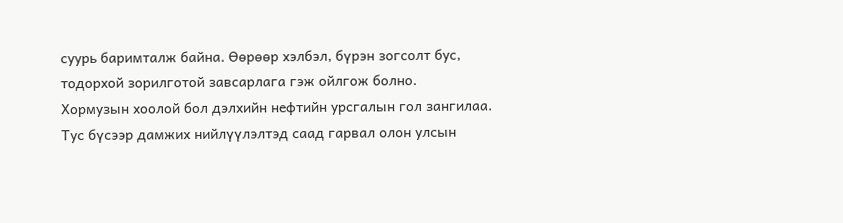суурь баримталж байна. Өөрөөр хэлбэл, бүрэн зогсолт бус, тодорхой зорилготой завсарлага гэж ойлгож болно.
Хормузын хоолой бол дэлхийн нефтийн урсгалын гол зангилаа. Тус бүсээр дамжих нийлүүлэлтэд саад гарвал олон улсын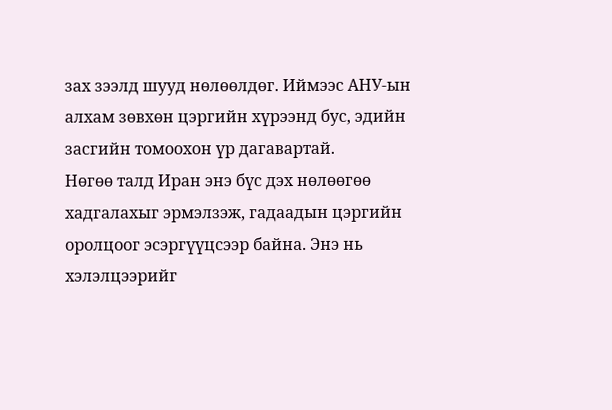зах зээлд шууд нөлөөлдөг. Иймээс АНУ-ын алхам зөвхөн цэргийн хүрээнд бус, эдийн засгийн томоохон үр дагавартай.
Нөгөө талд Иран энэ бүс дэх нөлөөгөө хадгалахыг эрмэлзэж, гадаадын цэргийн оролцоог эсэргүүцсээр байна. Энэ нь хэлэлцээрийг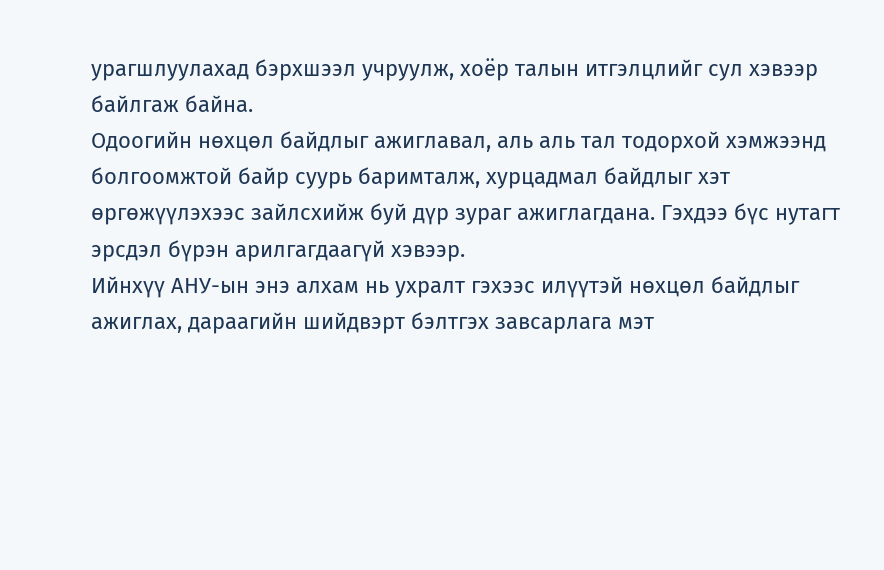урагшлуулахад бэрхшээл учруулж, хоёр талын итгэлцлийг сул хэвээр байлгаж байна.
Одоогийн нөхцөл байдлыг ажиглавал, аль аль тал тодорхой хэмжээнд болгоомжтой байр суурь баримталж, хурцадмал байдлыг хэт өргөжүүлэхээс зайлсхийж буй дүр зураг ажиглагдана. Гэхдээ бүс нутагт эрсдэл бүрэн арилгагдаагүй хэвээр.
Ийнхүү АНУ-ын энэ алхам нь ухралт гэхээс илүүтэй нөхцөл байдлыг ажиглах, дараагийн шийдвэрт бэлтгэх завсарлага мэт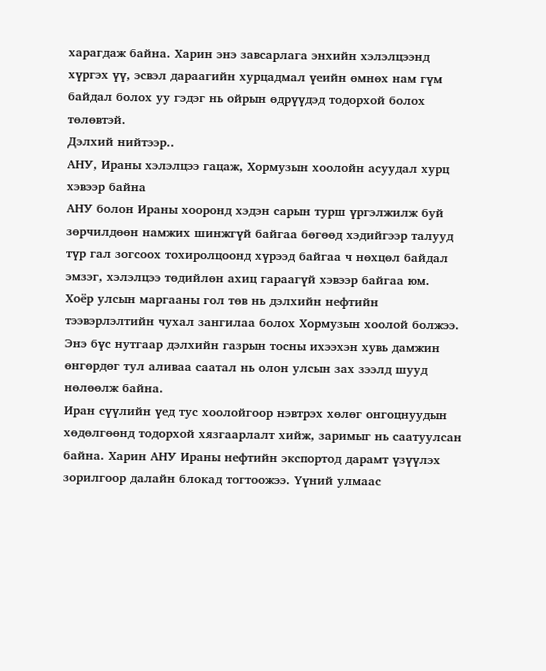харагдаж байна. Харин энэ завсарлага энхийн хэлэлцээнд хүргэх үү, эсвэл дараагийн хурцадмал үеийн өмнөх нам гүм байдал болох уу гэдэг нь ойрын өдрүүдэд тодорхой болох төлөвтэй.
Дэлхий нийтээр..
АНУ, Ираны хэлэлцээ гацаж, Хормузын хоолойн асуудал хурц хэвээр байна
АНУ болон Ираны хооронд хэдэн сарын турш үргэлжилж буй зөрчилдөөн намжих шинжгүй байгаа бөгөөд хэдийгээр талууд түр гал зогсоох тохиролцоонд хүрээд байгаа ч нөхцөл байдал эмзэг, хэлэлцээ төдийлөн ахиц гараагүй хэвээр байгаа юм.
Хоёр улсын маргааны гол төв нь дэлхийн нефтийн тээвэрлэлтийн чухал зангилаа болох Хормузын хоолой болжээ. Энэ бүс нутгаар дэлхийн газрын тосны ихээхэн хувь дамжин өнгөрдөг тул аливаа саатал нь олон улсын зах зээлд шууд нөлөөлж байна.
Иран сүүлийн үед тус хоолойгоор нэвтрэх хөлөг онгоцнуудын хөдөлгөөнд тодорхой хязгаарлалт хийж, заримыг нь саатуулсан байна. Харин АНУ Ираны нефтийн экспортод дарамт үзүүлэх зорилгоор далайн блокад тогтоожээ. Үүний улмаас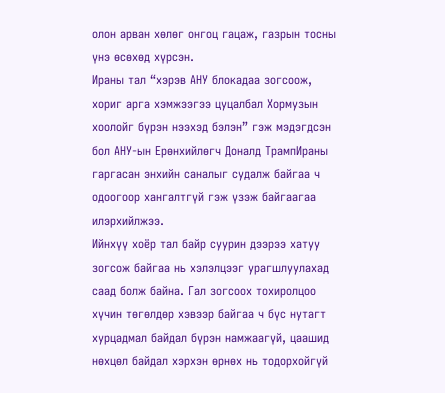олон арван хөлөг онгоц гацаж, газрын тосны үнэ өсөхөд хүрсэн.
Ираны тал “хэрэв АНУ блокадаа зогсоож, хориг арга хэмжээгээ цуцалбал Хормузын хоолойг бүрэн нээхэд бэлэн” гэж мэдэгдсэн бол АНУ-ын Ерөнхийлөгч Доналд ТрампИраны гаргасан энхийн саналыг судалж байгаа ч одоогоор хангалтгүй гэж үзэж байгаагаа илэрхийлжээ.
Ийнхүү хоёр тал байр суурин дээрээ хатуу зогсож байгаа нь хэлэлцээг урагшлуулахад саад болж байна. Гал зогсоох тохиролцоо хүчин төгөлдөр хэвээр байгаа ч бүс нутагт хурцадмал байдал бүрэн намжаагүй, цаашид нөхцөл байдал хэрхэн өрнөх нь тодорхойгүй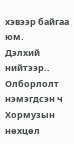хэвээр байгаа юм.
Дэлхий нийтээр..
Олборлолт нэмэгдсэн ч Хормузын нөхцөл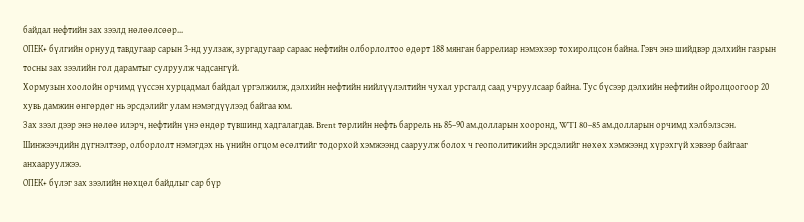байдал нефтийн зах зээлд нөлөөлсөөр...
ОПЕК+ бүлгийн орнууд тавдугаар сарын 3-нд уулзаж, зургадугаар сараас нефтийн олборлолтоо өдөрт 188 мянган баррелиар нэмэхээр тохиролцсон байна. Гэвч энэ шийдвэр дэлхийн газрын тосны зах зээлийн гол дарамтыг сулруулж чадсангүй.
Хормузын хоолойн орчимд үүссэн хурцадмал байдал үргэлжилж, дэлхийн нефтийн нийлүүлэлтийн чухал урсгалд саад учруулсаар байна. Тус бүсээр дэлхийн нефтийн ойролцоогоор 20 хувь дамжин өнгөрдөг нь эрсдэлийг улам нэмэгдүүлээд байгаа юм.
Зах зээл дээр энэ нөлөө илэрч, нефтийн үнэ өндөр түвшинд хадгалагдав. Brent төрлийн нефть баррель нь 85–90 ам.долларын хооронд, WTI 80–85 ам.долларын орчимд хэлбэлзсэн.
Шинжээчдийн дүгнэлтээр, олборлолт нэмэгдэх нь үнийн огцом өсөлтийг тодорхой хэмжээнд сааруулж болох ч геополитикийн эрсдэлийг нөхөх хэмжээнд хүрэхгүй хэвээр байгааг анхааруулжээ.
ОПЕК+ бүлэг зах зээлийн нөхцөл байдлыг сар бүр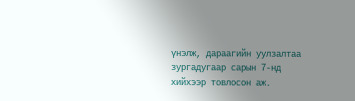үнэлж, дараагийн уулзалтаа зургадугаар сарын 7-нд хийхээр товлосон аж.